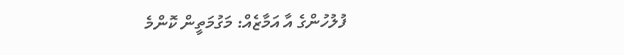ފުލުހުންގެ އާ އަމާޒެއް: މަގުމަތީން ކޮންމެ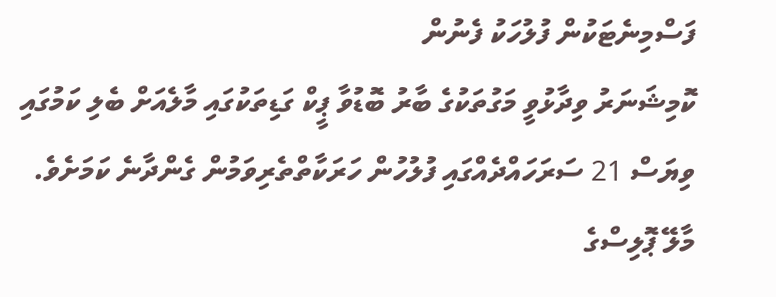ފަސްމިނެޓަކުން ފުލުހަކު ފެނުން
ކޮމިޝަނަރު ވިދާޅުވީ މަގުތަކުގެ ބާރު ބޮޑުވާ ޕީކް ގަޑިތަކުގައި މާލެއަށް ބެލި ކަމުގައި ވިޔަސް 21 ސަރަހައްދެއްގައި ފުލުހުން ހަރަކާތްތެރިވަމުން ގެންދާނެ ކަމަށެވެ.
މާލޭ ޕޮލިސްގެ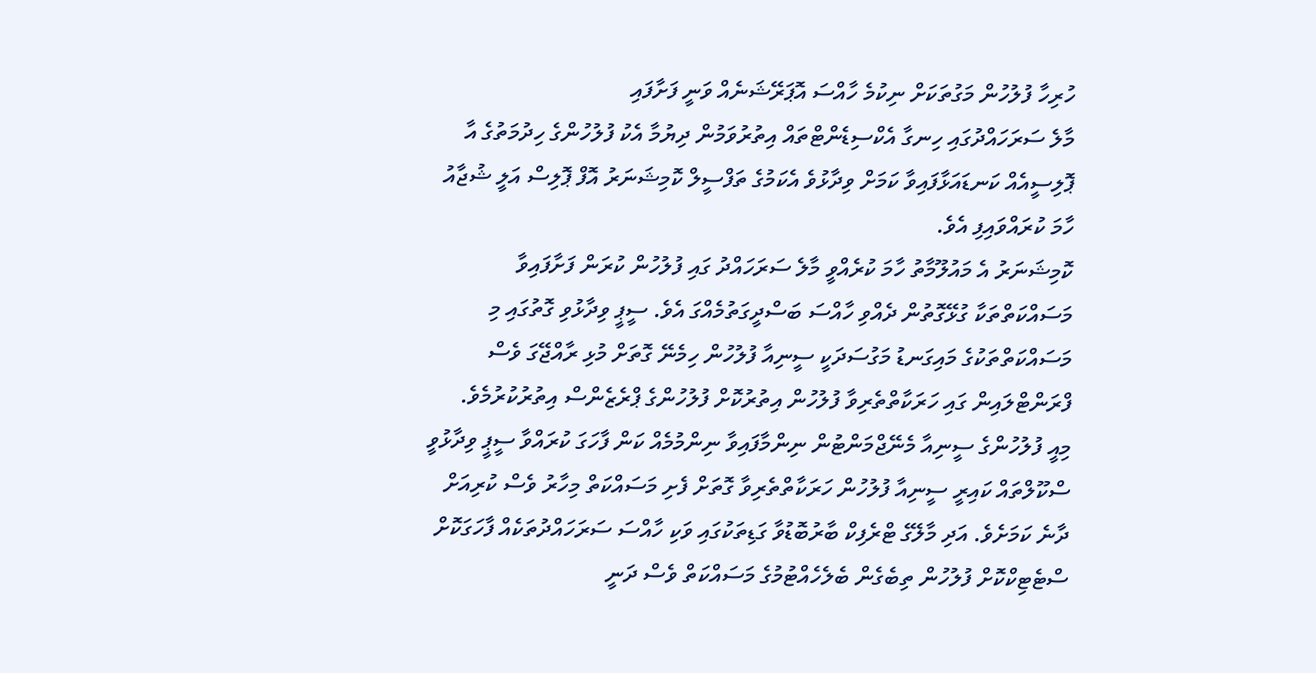ހުރިހާ ފުލުހުން މަގުތަކަށް ނިކުމެ ހާއްސަ އޮޕަރޭޝަނެއް ވަނީ ފަށާފައި
މާލެ ސަރަހައްދުގައި ހިނގާ އެކްސިޑެންޓްތައް އިތުރުވަމުން ދިޔުމާ އެކު ފުލުހުންގެ ހިދުމަތުގެ އާ ޕޮލިސީއެއް ކަނޑައަޅާފައިވާ ކަމަށް ވިދާޅުވެ އެކަމުގެ ތަފްސީލް ކޮމިޝަނަރު އޮފް ޕޮލިސް އަލީ ޝުޖާއު ހާމަ ކުރައްވައިފި އެވެ.
ކޮމިޝަނަރު އެ މައުލޫމާތު ހާމަ ކުރެއްވީ މާލެ ސަރަހައްދު ގައި ފުލުހުން ކުރަން ފަށާފައިވާ މަސައްކަތްތަކާ ގުޅޭގޮތުން ދެއްވި ހާއްސަ ބަސްދީގަތުމެއްގަ އެވެ. ސީޕީ ވިދާޅުވި ގޮތުގައި މި މަސައްކަތްތަކުގެ މައިގަނޑު މަގުސަދަކީ ސީނިއާ ފުލުހުން ހިމެނޭ ގޮތަށް މުޅި ރާއްޖޭގަ ވެސް ފްރަންޓްލައިން ގައި ހަރަކާތްތެރިވާ ފުލުހުން އިތުރުކޮށް ފުލުހުންގެ ޕްރެޒެންސް އިތުރުކުރުމެވެ.
މިއީ ފުލުހުންގެ ސީނިއާ މެނޭޖްމަންޓުން ނިންމާފައިވާ ނިންމުމެއް ކަން ފާހަގަ ކުރައްވާ ސީޕީ ވިދާޅުވީ ސްކޫލްތައް ކައިރީ ސީނިއާ ފުލުހުން ހަރަކާތްތެރިވާ ގޮތަށް ފެށި މަސައްކަތް މިހާރު ވެސް ކުރިއަށް ދާނެ ކަމަށެވެ. އަދި މާލޭގެ ޓްރެފިކް ބާރުބޮޑުވާ ގަޑިތަކުގައި ވަކި ހާއްސަ ސަރަހައްދުތަކެއް ފާހަގަކޮށް ސްޓެޓިކްކޮށް ފުލުހުން ތިބެގެން ބެލެހެއްޓުމުގެ މަސައްކަތް ވެސް ދަނީ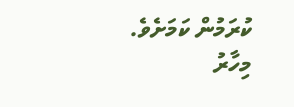ކުރަމުން ކަމަށެވެ.
މިހާރު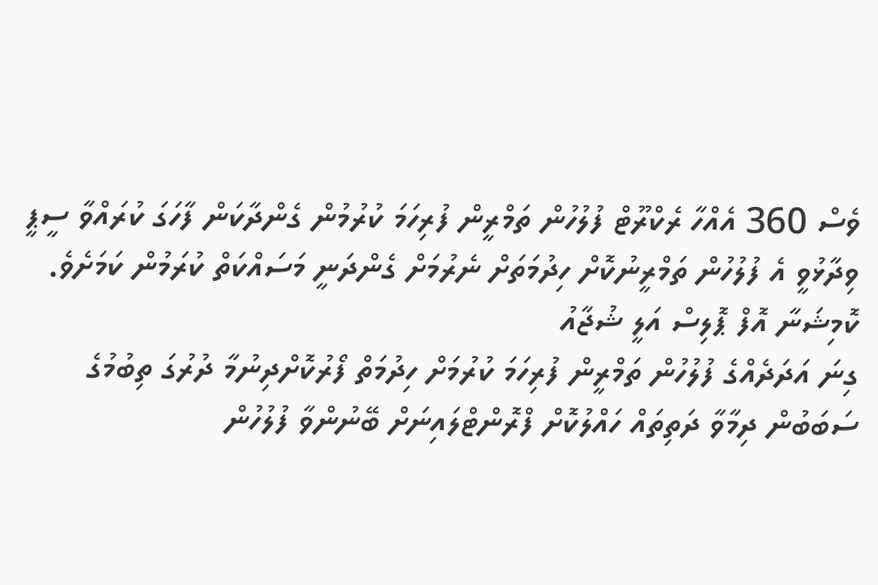ވެސް 360 އެއްހާ ރެކްރޫޓް ފުލުހުން ތަމްރީން ފުރިހަމަ ކުރުމުން ގެންދާކަން ފާހަގަ ކުރައްވާ ސީޕީ ވިދާޅުވީ އެ ފުލުހުން ތަމްރީނުކޮށް ހިދުމަތަށް ނެރުމަށް ގެންދަނީ މަސައްކަތް ކުރަމުން ކަމަށެވެ.
ކޮމިޝަނާ އޮފް ޕޮލިސް އަލީ ޝުޖާއު
ގިނަ އަދަދެއްގެ ފުލުހުން ތަމްރީން ފުރިހަމަ ކުރުމަށް ހިދުމަތް ފޯރުކޮށްދިނުމާ ދުރުގަ ތިބުމުގެ ސަބަބުން ދިމާވާ ދަތިތައް ހައްލުކޮށް ފްރޮންޓްލައިނަށް ބޭނުންވާ ފުލުހުން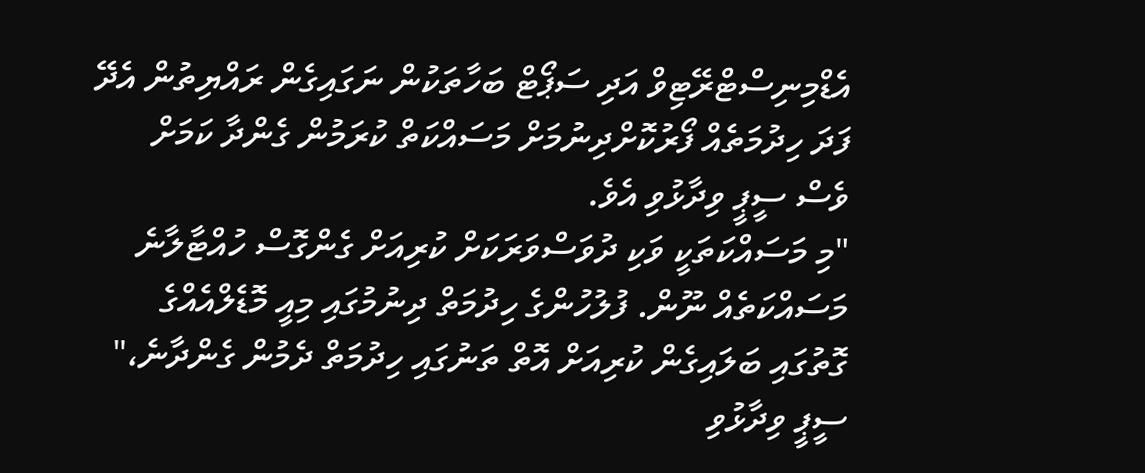އެޑްމިނިސްޓްރޭޓިވް އަދި ސަޕޯޓް ބަހާތަކުން ނަގައިގެން ރައްޔިތުން އެދޭ ފަދަ ހިދުމަތެއް ފޯރުކޮށްދިނުމަށް މަސައްކަތް ކުރަމުން ގެންދާ ކަމަށް ވެސް ސީޕީ ވިދާޅުވި އެވެ.
"މި މަސައްކަތަކީ ވަކި ދުވަސްވަރަކަށް ކުރިއަށް ގެންގޮސް ހުއްޓާލާނެ މަސައްކަތެއް ނޫން. ފުލުހުންގެ ހިދުމަތް ދިނުމުގައި މިއީ މޮޑެލްއެއްގެ ގޮތުގައި ބަލައިގެން ކުރިއަށް އޮތް ތަނުގައި ހިދުމަތް ދެމުން ގެންދާނެ،" ސީޕީ ވިދާޅުވި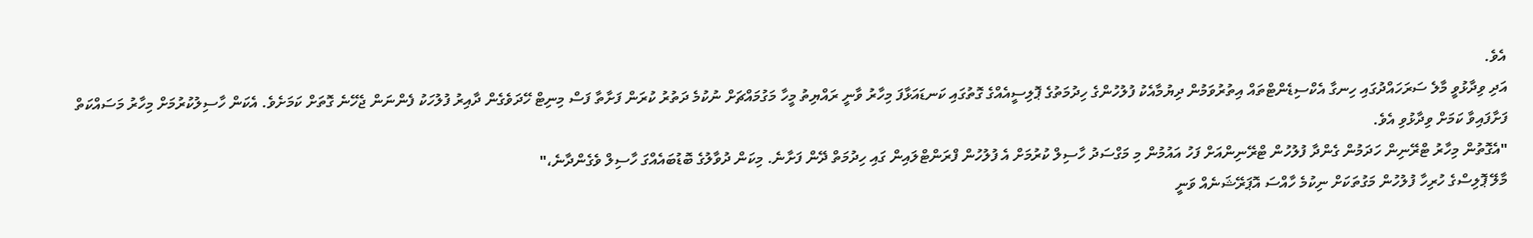އެވެ.
އަދި ވިދާޅުވީ މާލެ ސަރަހައްދުގައި ހިނގާ އެކްސިޑެންޓްތައް އިތުރުވަމުން ދިޔުމާއެކު ފުލުހުންގެ ހިދުމަތުގެ ޕޮލިސީއެއްގެ ގޮތުގައި ކަނޑައަޅާފަ މިހާރު ވާނީ ރައްޔިތު މީހާ މަގުމައްޗަށް ނުކުމެ ދަތުރު ކުރަން ފަށާތާ ފަސް މިނިޓް ހޭދަވެގެން ދާއިރު ފުލުހަކު ފެންނަން ޖެހޭނެ ގޮތަށް ކަމަށެވެ. އެކަން ހާސިލުކުރުމަށް މިހާރު މަސައްކަތް ފަށާފައިވާ ކަމަށް ވިދާޅުވި އެވެ.
"އެގޮތުން މިހާރު ޓްރޭނިން ހަދަމުން ގެންދާ ފުލުހުން ޓްރޭނިންއަށް ފަހު އައުމުން މި މަގްސަދު ހާސިލް ކުރުމަށް އެ ފުލުހުން ފްރަންޓްލައިން ގައި ހިދުމަތް ދޭން ފަށާނެ. މިކަން ދުވާލުގެ ބޮޑުބައެއްގަ ހާސިލް ވެގެންދާނެ،"
މާލޭ ޕޮލިސްގެ ހުރިހާ ފުލުހުން މަގުތަކަށް ނިކުމެ ހާއްސަ އޮޕަރޭޝަނެއް ވަނީ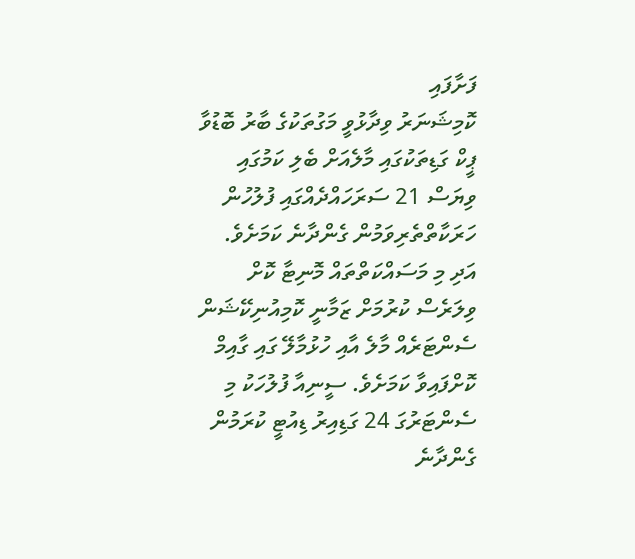ފަށާފައި
ކޮމިޝަނަރު ވިދާޅުވީ މަގުތަކުގެ ބާރު ބޮޑުވާ ޕީކް ގަޑިތަކުގައި މާލެއަށް ބެލި ކަމުގައި ވިޔަސް 21 ސަރަހައްދެއްގައި ފުލުހުން ހަރަކާތްތެރިވަމުން ގެންދާނެ ކަމަށެވެ.
އަދި މި މަސައްކަތްތައް މޮނިޓާ ކޮށް ވިލަރެސް ކުރުމަށް ޒަމާނީ ކޮމިއުނިކޭޝަން ސެންޓަރެއް މާލެ އާއި ހުޅުމާލޭ ގައި ގާއިމް ކޮށްފައިވާ ކަމަށެވެ. ސީނިއާ ފުލުހަކު މި ސެންޓަރުގަ 24 ގަޑިއިރު ޑިއުޓީ ކުރަމުން ގެންދާނެ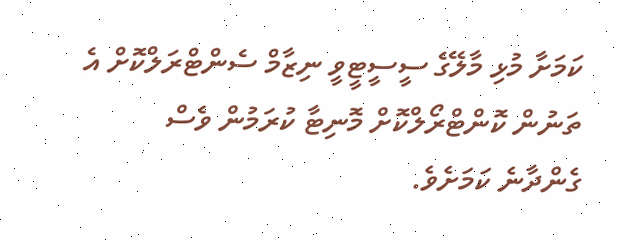ކަމަށާ މުޅި މާލޭގެ ސީސީޓީވީ ނިޒާމް ސެންޓްރަލްކޮށް އެ ތަނުން ކޮންޓްރޯލްކޮށް މޮނިޓާ ކުރަމުން ވެސް ގެންދާނެ ކަމަށެވެ.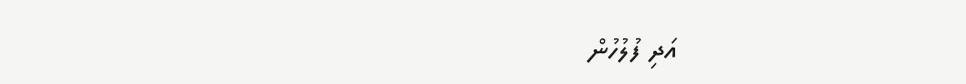އަދި ފުލުހުން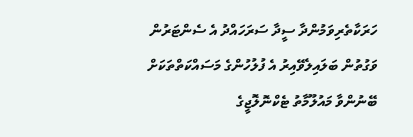ހަރަކާތެރިވަމުންދާ ސީދާ ސަރަހައްދު އެ ސެންޓަރުން ވަގުތުން ބަލައިލެވޭއިރު އެ ފުލުހުންގެ މަސައްކަތްތަކަށް ބޭނުންވާ މައުލޫމާތު ޓެކްނޮލޮޖީގެ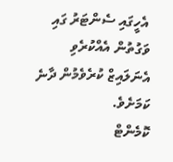އެހީގައި ސެންޓަރު ގައި ވަގުތުން އެއްކުރެވި އެނަލައިޒް ކުރެވެމުން ދާނެ ކަމަށެވެ.
ކޮމެންޓް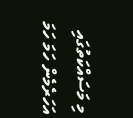މި މަސައްކަތުގައި އަހަރެމެން ހަމަ ހަމަ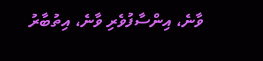ވާނެ، އިންސާފުވެރި ވާނެ، އިތުބާރު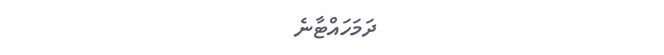ދަމަހައްޓާނެ